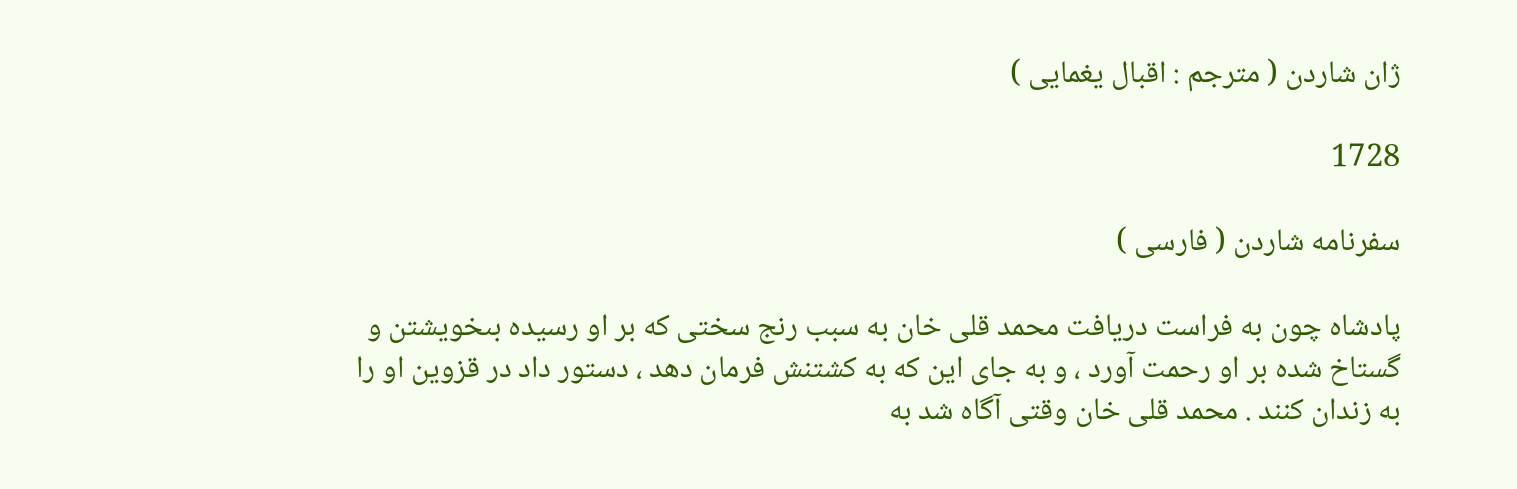ژان شاردن ( مترجم : اقبال يغمايى )

1728

سفرنامه شاردن ( فارسى )

پادشاه چون به فراست دريافت محمد قلى خان به سبب رنج سختى كه بر او رسيده بىخويشتن و گستاخ شده بر او رحمت آورد ، و به جاى اين كه به كشتنش فرمان دهد ، دستور داد در قزوين او را به زندان كنند . محمد قلى خان وقتى آگاه شد به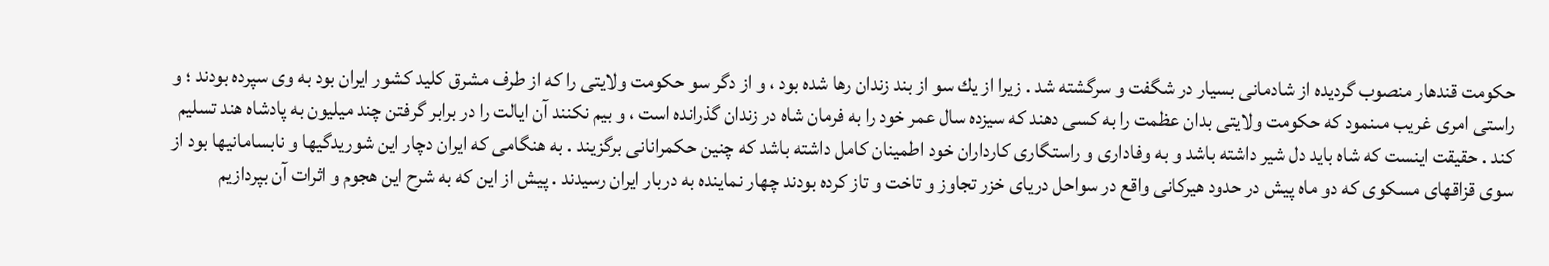حكومت قندهار منصوب گرديده از شادمانى بسيار در شگفت و سرگشته شد . زيرا از يك سو از بند زندان رها شده بود ، و از دگر سو حكومت ولايتى را كه از طرف مشرق كليد كشور ايران بود به وى سپرده بودند ؛ و راستى امرى غريب مىنمود كه حكومت ولايتى بدان عظمت را به كسى دهند كه سيزده سال عمر خود را به فرمان شاه در زندان گذرانده است ، و بيم نكنند آن ايالت را در برابر گرفتن چند ميليون به پادشاه هند تسليم كند . حقيقت اينست كه شاه بايد دل شير داشته باشد و به وفادارى و راستگارى كارداران خود اطمينان كامل داشته باشد كه چنين حكمرانانى برگزيند . به هنگامى كه ايران دچار اين شوريدگيها و نابسامانيها بود از سوى قزاقهاى مسكوى كه دو ماه پيش در حدود هيركانى واقع در سواحل درياى خزر تجاوز و تاخت و تاز كرده بودند چهار نماينده به دربار ايران رسيدند . پيش از اين كه به شرح اين هجوم و اثرات آن بپردازيم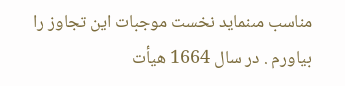مناسب مىنمايد نخست موجبات اين تجاوز را بياورم . در سال 1664 هيأت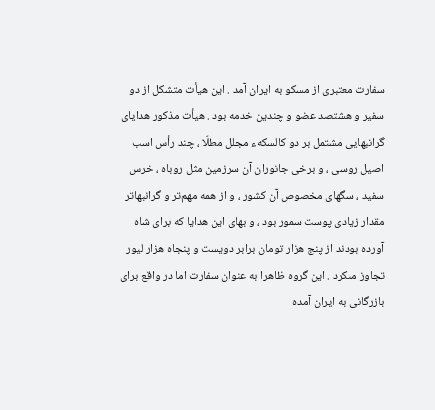سفارت معتبرى از مسكو به ايران آمد . اين هيأت متشكل از دو سفير و هشتصد عضو و چندين خدمه بود . هيأت مذكور هداياى گرانبهايى مشتمل بر دو كالسكهء مجلل مطلّا ، چند رأس اسب اصيل روسى ، و برخى جانوران آن سرزمين مثل روباه ، خرس سفيد ، سگهاى مخصوص آن كشور ، و از همه مهم‌تر و گرانبهاتر مقدار زيادى پوست سمور بود ، و بهاى اين هدايا كه براى شاه آورده بودند از پنج هزار تومان برابر دويست و پنجاه هزار ليور تجاوز مىكرد . اين گروه ظاهرا به عنوان سفارت اما در واقع براى بازرگانى به ايران آمده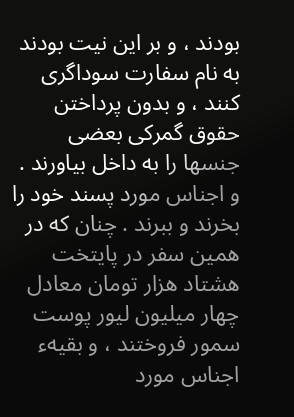بودند ، و بر اين نيت بودند به نام سفارت سوداگرى كنند ، و بدون پرداختن حقوق گمركى بعضى جنسها را به داخل بياورند . و اجناس مورد پسند خود را بخرند و ببرند . چنان كه در همين سفر در پايتخت هشتاد هزار تومان معادل چهار ميليون ليور پوست سمور فروختند ، و بقيهء اجناس مورد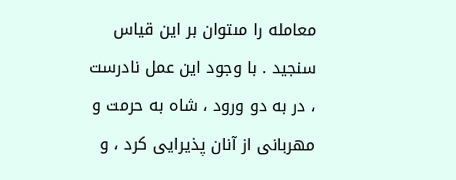معامله را مىتوان بر اين قياس سنجيد . با وجود اين عمل نادرست ، در به دو ورود ، شاه به حرمت و مهربانى از آنان پذيرايى كرد ، و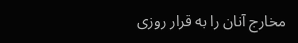مخارج آنان را به قرار روزى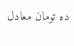ده تومان معادل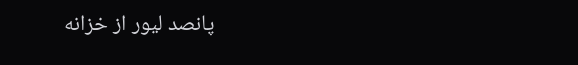پانصد ليور از خزانه